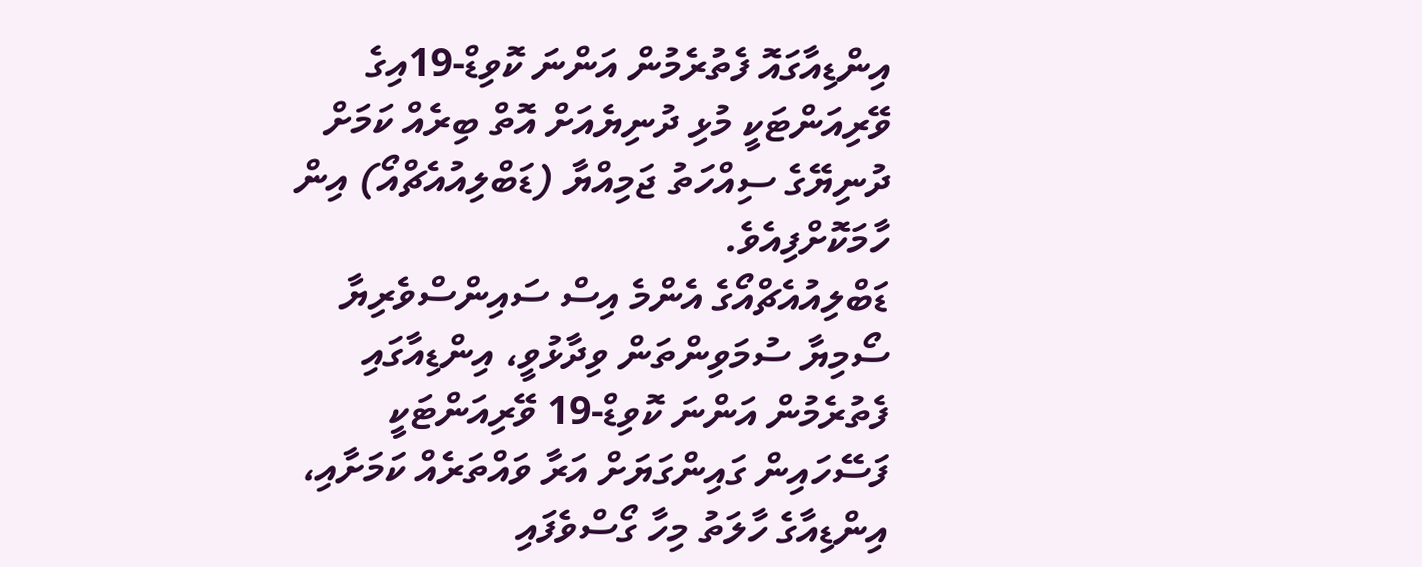އިންޑިއާގައޮ ފެތުރެމުން އަންނަ ކޮވިޑް-19އިގެ ވޭރިއަންޓަކީ މުޅި ދުނިޔެއަށް އޮތް ބިރެއް ކަމަށް ދުނިޔޭގެ ސިއްހަތު ޖަމިއްޔާ (ޑަބްލިއުއެޗްއޯ) އިން ހާމަކޮށްފިއެވެ.
ޑަބްލިއުއެޗްއޯގެ އެންމެ އިސް ސައިންސްވެރިޔާ ސޯމިޔާ ސުމަވިންތަން ވިދާޅުވީ، އިންޑިއާގައި ފެތުރެމުން އަންނަ ކޮވިޑް-19 ވޭރިއަންޓަކީ ފަސޭހައިން ގައިންގަޔަށް އަރާ ވައްތަރެއް ކަމަށާއި، އިންޑިއާގެ ހާލަތު މިހާ ގޯސްވެފައި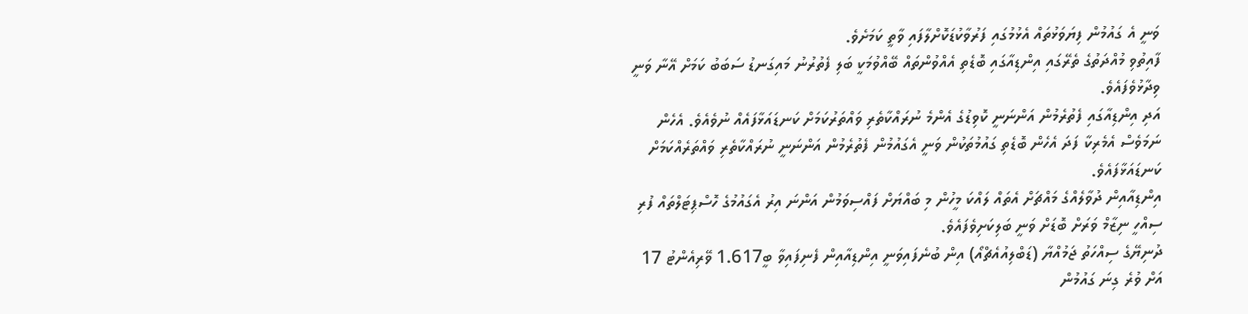ވަނީ އެ ގައުމުން ފިޔަވަޅުތައް އެޅުމުގައި ފަރުވާކުޑަކޮށްލާފައި ވާތީ ކަމަށެވެ.
ފާއިތުވި މުއްދަތުގެ ތެރޭގައި އިންޑިއާގައި ބޮޑެތި އެއްވުންތައް ބޭއްވުމަކީ ބަލި ފެތުރުނު މައިގަނޑު ސަބަބު ކަމަށް އޭނާ ވަނީ ވިދާޅުވެފައެވެ.
އަދި އިންޑިއާގައި ފެތުރެމުން އަންނަނީ ކޮވިޑުގެ އެންމެ ނުރައްކާތެރި ވައްތަރުކަމަށް ކަނޑައަޅާފައެއް ނުވެއެވެ. އެހެން ނަމަވެސް އެމެރިކާ ފަދަ އެހެން ބޮޑެތި ގައުމުތަކުން ވަނީ އެގައުމުން ފެތުރެމުން އަންނަނީ ނުރައްކާތެރި ވައްތަރެއްކަމަށް ކަނޑައަޅާފައެވެ.
އިންޑިއާއިން ދުވާލެއްގެ މައްޗަށް އެތައް ލައްކަ މީހުން މި ބައްޔަށް ފައްސިވަމުން އަންނަ އިރު އެގައުމުގެ ހޮސްޕިޓަލްތައް ފުރި ސިއްހީ ނިޒާމް ވަރަށް ބޮޑަށް ވަނީ ބަލިކަށިވެފައެވެ.
ދުނިޔޭގެ ސިއްހަތު ޖަމުއްޔާ (ޑަބްލިއުއެޗްއޯ) އިން ބުނެފައިވަނީ އިންޑިއާއިން ފެނިފައިވާ ބީ1.617 ވޭރިއެންޓު 17 އަށް ވުރެ ގިނަ ގައުމުން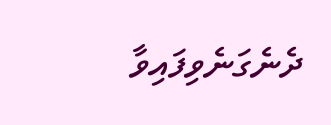ދެނެގަނެވިފައިވާ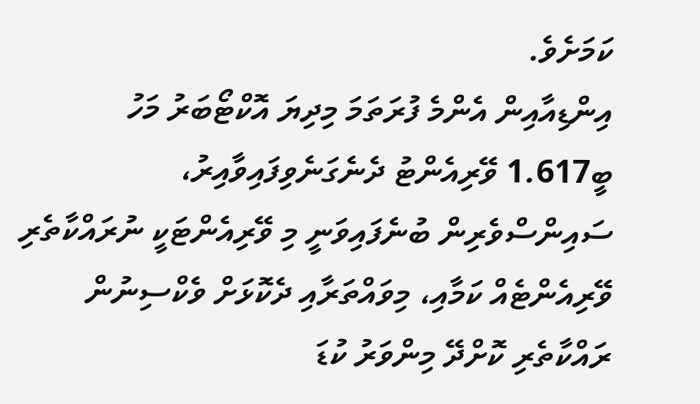ކަމަށެވެ.
އިންޑިއާއިން އެންމެ ފުރަތަމަ މިދިޔަ އޮކްޓޯބަރު މަހު ބީ1.617 ވޭރިއެންޓު ދެނެގަނެވިފައިވާއިރު، ސައިންސްވެރިން ބުނެފައިވަނީ މި ވޭރިއެންޓަކީ ނުރައްކާތެރި ވޭރިއެންޓެއް ކަމާއި، މިވައްތަރާއި ދެކޮޅަށް ވެކްސިނުން ރައްކާތެރި ކޮށްދޭ މިންވަރު ކުޑަ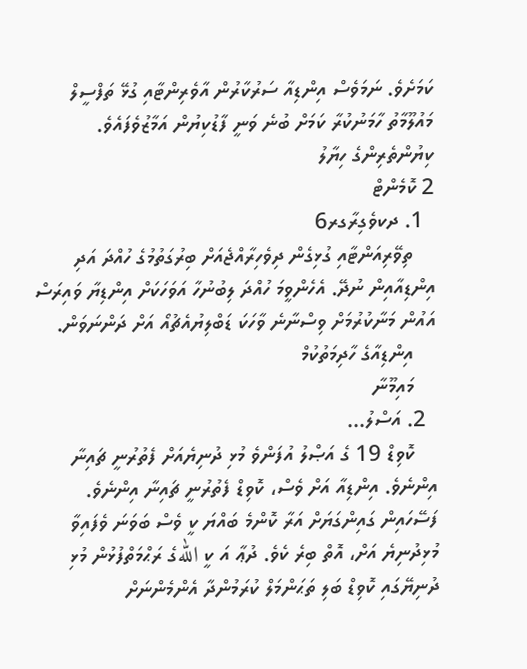ކަމަށެވެ. ނަމަވެސް އިންޑިއާ ސަރުކާރުން އާވެރިންޓާއި ގުޅޭ ތަފްސީލް މައުލޫމާތު ހާމަނުކުރާ ކަމަށް ބުނެ ވަނީ ފާޑުކިޔުން އަމާޒުވެފައެވެ.
ކިޔުންތެރިންގެ ހިޔާލު
2 ކޮމެންޓް
  1. ދކވެގިރާގރ6
    ތިވޭރިއަންޓާއި ގުޅިގެން ދިވެހިރާއްޖެއަށް ބިރުގަތުމުގެ ހުއްދަ އަދި އިންޑިއާއިން ނުދޭ. އެހެންވީމަ ހުއްދަ ލިބުނުހާ އަވަހަކަށް އިންޑިޔާ ވައިރަސް އައުން މަނާކުރުމަށް ވިސްނާނެ ވާހަކަ ޑަބްލިޔުއެޗުއޯ އަށް ދަންނަވަން.
    އިންޑިއާގެ ހާދިމަތުކުމް
    މައިމޫނާ
  2. އަސްލު...
    ކޮވިޑް 19 ގެ އަޞްލު އުފަންވެ މުޅި ދުނިޔެއަށް ފެތުރުނީ ޗައިނާ އިންނެވެ. އިންޑިއާ އަށް ވެސް، ކޮވިޑް ފެތުރުނީ ޗައިނާ އިންނެވެ. ފަސޭހައިން ގައިންގަޔަށް އަރާ ކޮންމެ ބައްޔަ ކީ ވެސް ބަވަނަ ވެފައިވާ މުޅިދުނިޔެ އަށް، އޮތް ބިރެ ކެވެ. ދުޢާ އަ ކީ اللهގެ ރަޙްމަތްފުޅުން މުޅި ދުނިޔޭގައި ކޮވިޑް ބަލި ތަޙަންމަލް ކުރަމުންދާ އެންމެންނަށް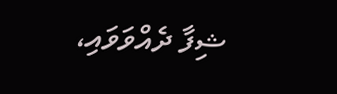ޝިފާ ދެއްވަވައި،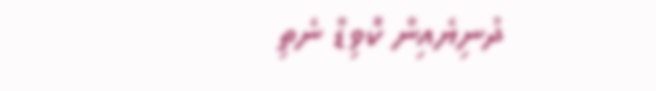ދުނިޔެއިން ކޮވިޑް ނެތި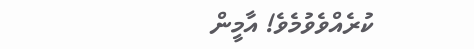ކުރެއްވެވުމެވެ! އާމީން